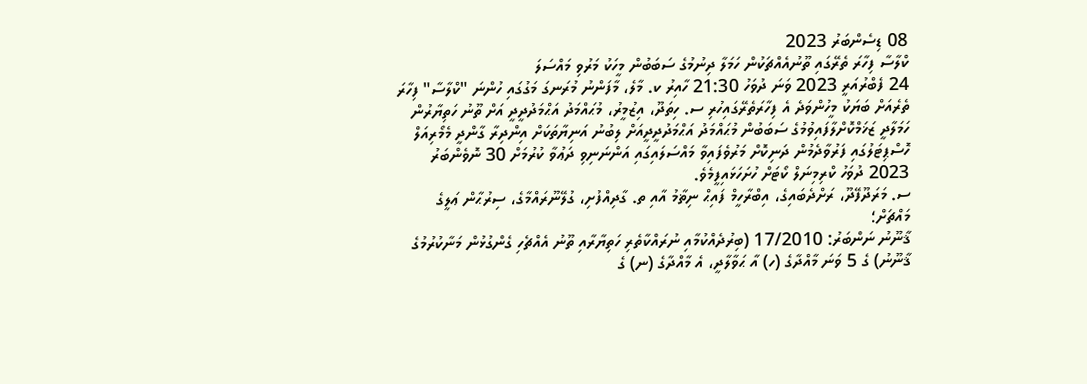08 ޑިސެންބަރު 2023
ކްލާސާ ފިހާރަ ތެރޭގައި ތޫނުއެއްޗަކުން ހަމަލާ ދިނުމުގެ ސަބަބުން މީހަކު މަރުވި މައްސަލަ
24 ފެބްރުއަރީ 2023 ވަނަ ދުވަހު 21:30 ހާއިރު ކ. މާލެ، މާފަންނު މުރަނގަ މަގުގައި ހުންނަ "ކްލާސާ" ފިހާރަ ތެރެއަށް ބަޔަކު މީހުންވަދެ އެ ފިހާރަތެރޭގައިހުރި ސ. ހިތަދޫ، އިޒުމީރު، މުޙައްމަދު އަޙްމަދުދީދީ އަށް ތޫނު ހަތިޔާރުން ހަމަލާދީ ޒަޚަމްކޮށްލާފައިވުމުގެ ސަބަބުން މުޙައްމަދު އަޙްމަދުދީދީއަށް ލިބުނު އަނިޔާތަކަށް އިންދިރާ ގާންދީ މެމޯރިއަލް ހޮސްޕިޓަލުގައި ފަރުވާދެމުން ދަނިކޮށް މަރުވެފައިވާ މައްސަލައިގައި އަންނަނިވި ދަޢުވާ ކުރުމަށް 30 ނޮވެންބަރު 2023 ދުވަހު ކްރިމިނަލް ކޯޓަށް ހުށަހަޅައިފީމެވެ.
ސ. މަރަދޫފޭދޫ، ރަށްދެބައިގެ، އިބްރާހީމް ފައިޙް ނިޡާމު އާއި ތ. ގާދިއްފުށި، ގުލޭނޫރައްމާގެ، ސިރުޙާން ޢަލީގެ މައްޗަށް؛
ޤާނޫނު ނަންބަރު: 17/2010 (ބިރުދެއްކުމާއި ނުރައްކާތެރި ހަތިޔާރާއި ތޫނު އެއްޗެހި ގެންގުޅުން މަނާކުރުމުގެ ޤާނޫނު) ގެ 5 ވަނަ މާއްދާގެ (ހ) އާ ޙަވާލާދީ، އެ މާއްދާގެ (ނ) ގެ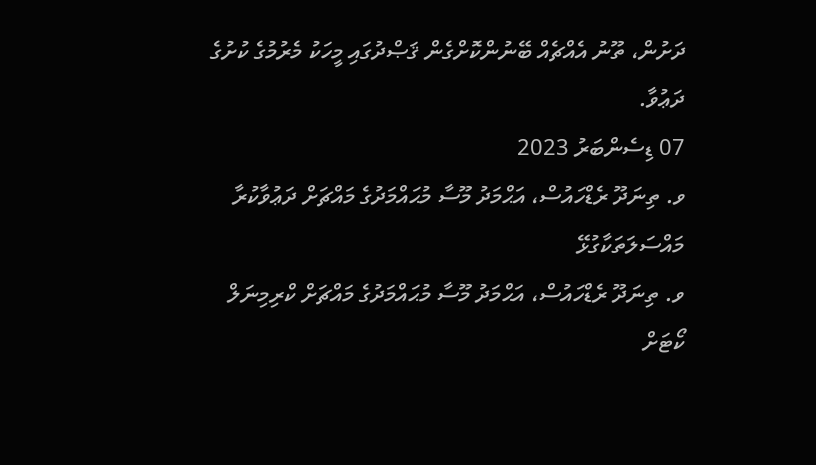ދަށުން، ތޫނު އެއްޗެއް ބޭނުންކޮށްގެން ޤަޞްދުގައި މީހަކު މެރުމުގެ ކުށުގެ ދަޢުވާ.
07 ޑިސެންބަރު 2023
ވ. ތިނަދޫ ރެޑްހައުސް، އަޙްމަދު މޫސާ މުޙައްމަދުގެ މައްޗަށް ދަޢުވާކުރާ މައްސަލަތަކާގުޅޭ
ވ. ތިނަދޫ ރެޑްހައުސް، އަޙްމަދު މޫސާ މުޙައްމަދުގެ މައްޗަށް ކްރިމިނަލް ކޯޓަށް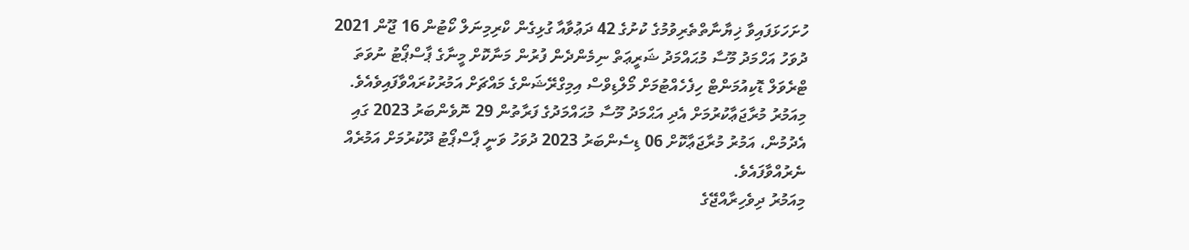ހުށަހަޅަފައިވާ ޚިޔާނާތްތެރިވުމުގެ ކުށުގެ 42 ދަޢުވާއާ ގުޅިގެން ކްރިމިނަލް ކޯޓުން 16 ޖޫން 2021 ދުވަހު އަހްމަދު މޫސާ މުޙައްމަދު ޝަރީޢަތް ނިމެންދެން ފުރުން މަނާކޮށް މީނާގެ ޕާސްޕޯޓު ނުވަތަ ޓްރެވަލް ޑޮކިއުމަންޓް ހިފެހެއްޓުމަށް މޯލްޑިވްސް އިމިގްރޭޝަންގެ މައްޗަށް އަމުރުކުރައްވާފައިވެއެވެ.
މިއަމުރު މުރާޖަޢާކުރުމަށް އެދި އަޙްމަދު މޫސާ މުޙައްމަދުގެ ފަރާތުން 29 ނޮވެންބަރު 2023 ގައި އެދުމުން، އަމުރު މުރާޖަޢާކޮށް 06 ޑިސެންބަރު 2023 ދުވަހު ވަނީ ޕާސްޕޯޓު ދޫކުރުމަށް އަމުރެއް ނެރުއްވާފައެވެ.
މިއަމުރު ދިވެހިރާއްޖޭގެ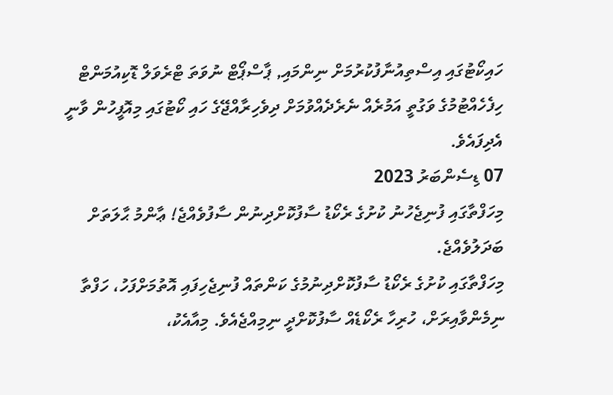ހައިކޯޓުގައި އިސްތިއުނާފުކުރުމަށް ނިންމައި, ޕާސްޕޯޓް ނުވަތަ ޓްރެވަލް ޑޮކިއުމަންޓް ހިފެހެއްޓުމުގެ ވަގުތީ އަމުރެއް ނެރެދެއްވުމަށް ދިވެހިރާއްޖޭގެ ހައި ކޯޓުގައި މިއޮފީހުން ވާނީ އެދިފައެވެ.
07 ޑިސެންބަރު 2023
މިހަފްތާގައި ފުނިޖެހުނު ކުށުގެ ރެކޯޑު ސާފުކޮށްދިނުން ސާފުވެއްޖެ! ޢާންމު ޙާލަތަށް ބަދަލުވެއްޖެ.
މިހަފްތާގައި ކުށުގެ ރެކޯޑު ސާފުކޮށްދިނުމުގެ ކަންތައް ފުނިޖެހިފައި އޮތުމަށްފަހު، ހަފްތާ ނިމެންވާއިރަށް، ހުރިހާ ރެކޯޑެއް ސާފުކޮށްދީ ނިމިއްޖެއެވެ. މިއާއެކު،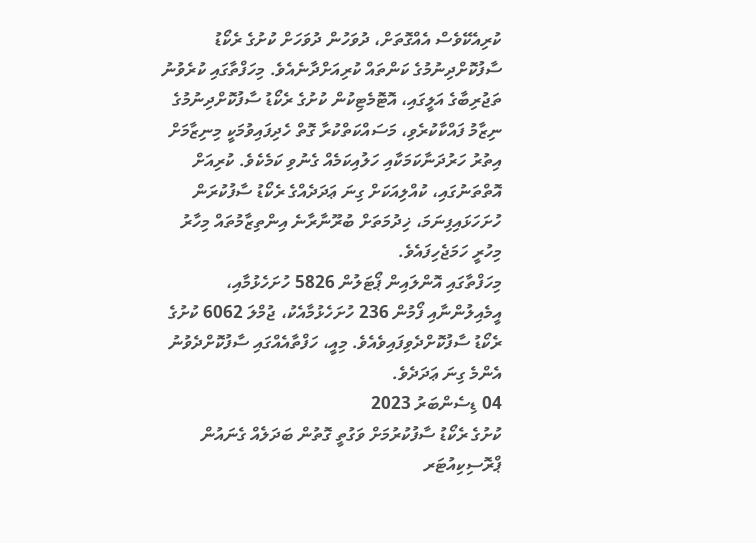ކުރިއެކޭވެސް އެއްގޮތަށް، ދުވަހުން ދުވަހަށް ކުށުގެ ރެކޯޑު ސާފުކޮށްދިނުމުގެ ކަންތައް ކުރިއަށްދާނެއެވެ. މިހަފްތާގައި ކުރެވުނު ތަޖުރިބާގެ އަލީގައި، އޮޓޮމެޓިކުން ކުށުގެ ރެކޯޑު ސާފުކޮށްދިނުމުގެ ނިޒާމު ފައްކާކުރެވި، މަސައްކަތްކުރާ ގޮތް ހެދިފައިވުމަކީ މިނިޒާމަށް އިތުރު ހަރުދަނާކަމަކާއި ހަލުއިކަމެއް ގެނުވި ކަމެކެވެ. ކުރިއަށް އޮތްތަނުގައި، ކުއްލިއަކަށް ގިނަ ޢަދަދެއްގެ ރެކޯޑު ސާފުކުރަން ހުށަހަޅައިފިނަމަ، ޚިދުމަތަށް ބުރޫނާރާނެ އިންތިޒާމުތައް މިހާރު މިހުރީ ހަމަޖެހިފައެވެ.
މިހަފްތާގައި އޮންލައިން ޕޯޓަލުން 5826 ހުށަހެޅުމާއި، އީމެއިލުންނާއި ފޯމުން 236 ހުށަހެޅުމާއެކު، ޖުމްލަ 6062 ކުށުގެ ރެކޯޑު ސާފުކޮށްދެވިފައިވެއެވެ. މިއީ، ހަފްތާއެއްގައި ސާފުކޮށްދެވުނު އެންމެ ގިނަ ޢަދަދެވެ.
04 ޑިސެންބަރު 2023
ކުށުގެ ރެކޯޑު ސާފުކުރުމަށް ވަގުތީ ގޮތުން ބަދަލެއް ގެނައުން
ޕްރޮސިކިއުޓަރ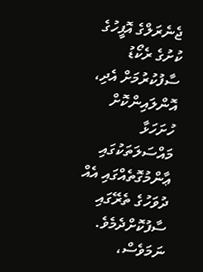ޖެނެރަލްގެ އޮފީހުގެ ކުށުގެ ރެކޯޑު ސާފުކުރުމަށް އެދި، އޮންލައިންކޮށް ހުށަހަޅާ މައްސަލަތަކުގައި ޢާންމުގޮތެއްގައި އެއް ދުވަހުގެ ތެރޭގައި ސާފުކޮށްދެމެވެ. ނަމަވެސް،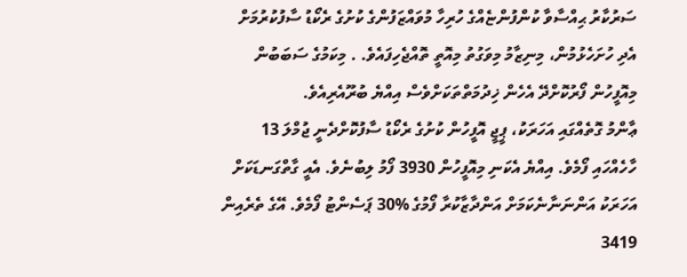ސަރުކާރު ޙިއްސާވާ ކުންފުންޏެއްގެ ހުރިހާ މުވައްޒަފުންގެ ކުށުގެ ރެކޯޑު ސާފުކުރުމަށް އެދި ހުށަހެޅުމުން، މިނިޒާމު މިވަގުތު މިއޮތީ ތޮއްޖެހިފައެވެ. . މިކަމުގެ ސަބަބުން މިއޮފީހުން ފޯރުކޮށްދޭ އެހެން ޚިދުމަތްތަކަށްވެސް އިއްޔެ ބުރޫއެރިއެވެ.
ޢާންމު ގޮތެއްގައި އަހަރަކު، ޕީޖީ އޮފީހުން ކުށުގެ ރެކޯޑު ސާފުކޮށްދެނީ ޖުމްލަ 13 ހާހެއްހައި ފޯމެވެ. އިއްޔެ އެކަނި މިއޮފީހުން 3930 ފޯމު ލިބުނެވެ. އެއީ ގާތްގަނޑަކަށް އަހަރަކު އަންނަނާނެކަމަށް އަންދާޒާކުރާ ފޯމުގެ %30 ޕަސެންޓު ފޯމެވެ. އޭގެ ތެރެއިން 3419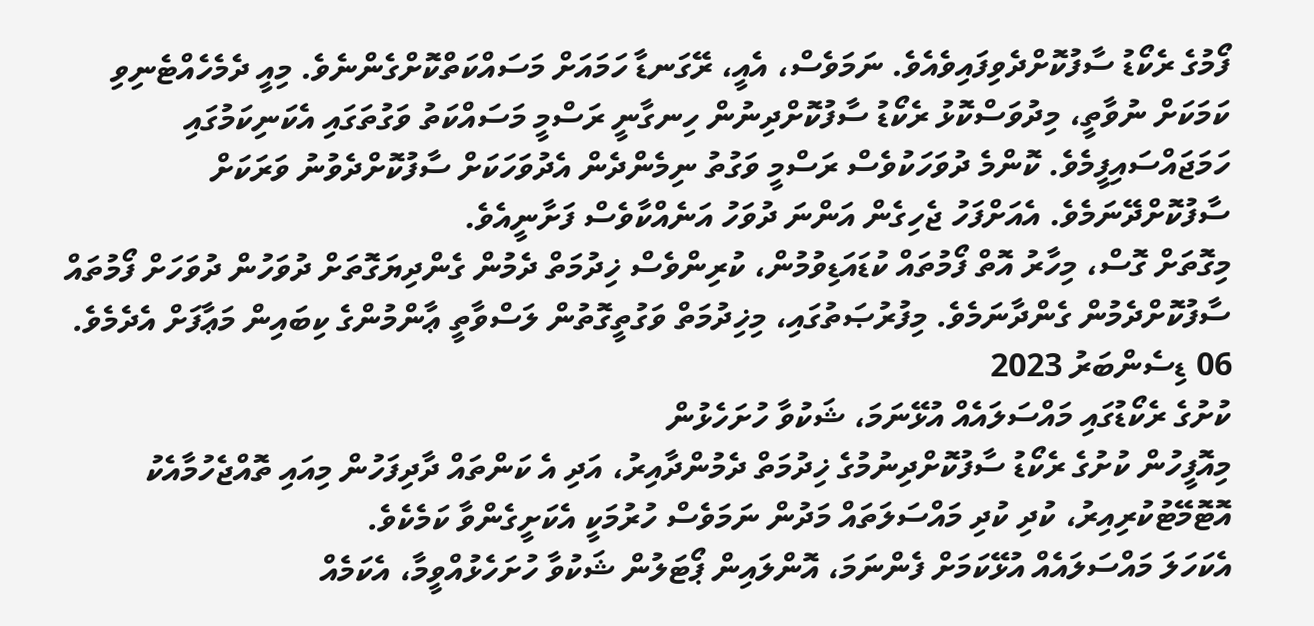ފޯމުގެ ރެކޯޑު ސާފުކޮށްދެވިފައިވެއެވެ. ނަމަވެސް، އެއީ، ރޭގަނޑާ ހަމައަށް މަސައްކަތްކޮށްގެންނެވެ. މިއީ ދެމެހެއްޓެނިވި ކަމަކަށް ނުވާތީ، މިދުވަސްކޮޅު ރެކޯޑު ސާފުކޮށްދިނުން ހިނގާނީ ރަސްމީ މަސައްކަތު ވަގުތަގައި އެކަނިކަމުގައި ހަމަޖައްސައިފީމެވެ. ކޮންމެ ދުވަހަކުވެސް ރަސްމީ ވަގުތު ނިމެންދެން އެދުވަހަކަށް ސާފުކޮށްދެވުނު ވަރަކަށް ސާފުކޮށްދޭނަމެވެ. އެއަށްފަހު ޖެހިގެން އަންނަ ދުވަހު އަނެއްކާވެސް ފަށާނީއެވެ.
މިގޮތަށް ގޮސް، މިހާރު އޮތް ފޯމުތައް ކުޑައަޑިވުމުން، ކުރިންވެސް ޚިދުމަތް ދެމުން ގެންދިޔަގޮތަށް ދުވަހުން ދުވަހަށް ފޯމުތައް ސާފުކޮށްދެމުން ގެންދާނަމެވެ. މިފުރުޞަތުގައި، މިޚިދުމަތް ވަގުތީގޮތުން ލަސްވާތީ ޢާންމުންގެ ކިބައިން މަޢާފަށް އެދެމެވެ.
06 ޑިސެންބަރު 2023
ކުށުގެ ރެކޯޑުގައި މައްސަލައެއް އުޅޭނަމަ، ޝަކުވާ ހުށަހެޅުން
މިއޮފީހުން ކުށުގެ ރެކޯޑު ސާފުކޮށްދިނުމުގެ ޚިދުމަތް ދެމުންދާއިރު، އަދި އެ ކަންތައް ދާދިފަހުން މިއައި ތޮއްޖެހުމާއެކު އޮޓޮމޭޓުކުރިއިރު، ކުދި ކުދި މައްސަލަތައް މަދުން ނަމަވެސް ހުރުމަކީ އެކަށީގެންވާ ކަމެކެވެ.
އެކަހަލަ މައްސަލައެއް އުޅޭކަމަށް ފެންނަމަ، އޮންލައިން ޕޯޓަލުން ޝަކުވާ ހުށަހެޅުއްވީމާ، އެކަމެއް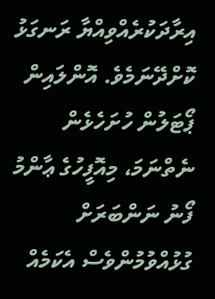އިރާދަކުރެއްވިއްޔާ ރަނގަޅު ކޮށްދޭނަމެވެ. އޮންލައިން ޕޯޓަލުން ހުށަހެޅެން ނެތްނަމަ، މިއޮފީހުގެ ޢާންމު ފޯނު ނަންބަރަށް ގުޅުއްވުމުންވެސް އެކަމެއް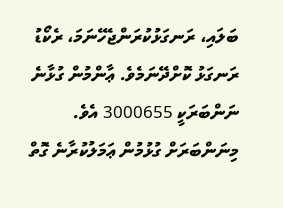ބަލައި، ރަނގަޅުކުރަންޖެހޭނަމަ، ރެކޯޑު ރަނގަޅު ކޮށްދޭނަމެވެ. ޢާންމުން ގުޅާނެ ނަންބަރަކީ 3000655 އެވެ. މިނަންބަރަށް ގުޅުމުން ޢަމަލުކުރާނެ ގޮތް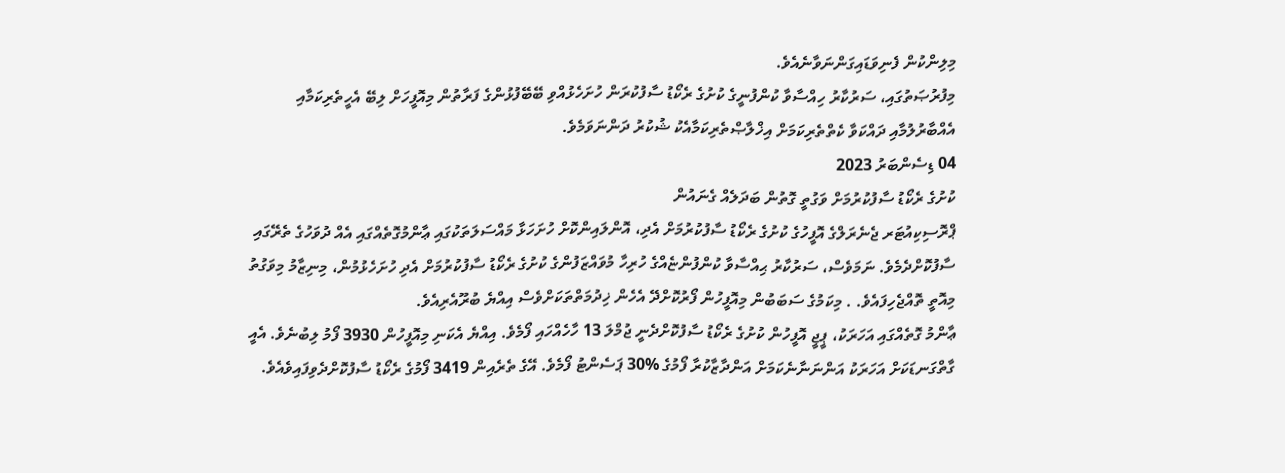މިލިންކުން ފެނިވަޑައިގަންނަވާނެއެވެ.
މިފުރުޞަތުގައި، ސަރުކާރު ހިއްސާވާ ކުންފުނީގެ ކުށުގެ ރެކޯޑު ސާފުކުރަން ހުށަހެޅުއްވި ބޭބޭފުޅުންގެ ފަރާތުން މިއޮފީހަށް ލިބޭ އެހީތެރިކަމާއި އެއްބާރުލުމާއި ދައްކަވާ ކެތްތެރިކަމަށް އިޚްލާޞްތެރިކަމާއެކު ޝުކުރު ދަންނަވަމެވެ.
04 ޑިސެންބަރު 2023
ކުށުގެ ރެކޯޑު ސާފުކުރުމަށް ވަގުތީ ގޮތުން ބަދަލެއް ގެނައުން
ޕްރޮސިކިއުޓަރ ޖެނެރަލްގެ އޮފީހުގެ ކުށުގެ ރެކޯޑު ސާފުކުރުމަށް އެދި، އޮންލައިންކޮށް ހުށަހަޅާ މައްސަލަތަކުގައި ޢާންމުގޮތެއްގައި އެއް ދުވަހުގެ ތެރޭގައި ސާފުކޮށްދެމެވެ. ނަމަވެސް، ސަރުކާރު ޙިއްސާވާ ކުންފުންޏެއްގެ ހުރިހާ މުވައްޒަފުންގެ ކުށުގެ ރެކޯޑު ސާފުކުރުމަށް އެދި ހުށަހެޅުމުން، މިނިޒާމު މިވަގުތު މިއޮތީ ތޮއްޖެހިފައެވެ. . މިކަމުގެ ސަބަބުން މިއޮފީހުން ފޯރުކޮށްދޭ އެހެން ޚިދުމަތްތަކަށްވެސް އިއްޔެ ބުރޫއެރިއެވެ.
ޢާންމު ގޮތެއްގައި އަހަރަކު، ޕީޖީ އޮފީހުން ކުށުގެ ރެކޯޑު ސާފުކޮށްދެނީ ޖުމްލަ 13 ހާހެއްހައި ފޯމެވެ. އިއްޔެ އެކަނި މިއޮފީހުން 3930 ފޯމު ލިބުނެވެ. އެއީ ގާތްގަނޑަކަށް އަހަރަކު އަންނަނާނެކަމަށް އަންދާޒާކުރާ ފޯމުގެ %30 ޕަސެންޓު ފޯމެވެ. އޭގެ ތެރެއިން 3419 ފޯމުގެ ރެކޯޑު ސާފުކޮށްދެވިފައިވެއެވެ.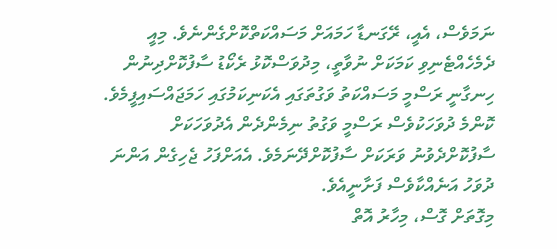ނަމަވެސް، އެއީ، ރޭގަނޑާ ހަމައަށް މަސައްކަތްކޮށްގެންނެވެ. މިއީ ދެމެހެއްޓެނިވި ކަމަކަށް ނުވާތީ، މިދުވަސްކޮޅު ރެކޯޑު ސާފުކޮށްދިނުން ހިނގާނީ ރަސްމީ މަސައްކަތު ވަގުތަގައި އެކަނިކަމުގައި ހަމަޖައްސައިފީމެވެ. ކޮންމެ ދުވަހަކުވެސް ރަސްމީ ވަގުތު ނިމެންދެން އެދުވަހަކަށް ސާފުކޮށްދެވުނު ވަރަކަށް ސާފުކޮށްދޭނަމެވެ. އެއަށްފަހު ޖެހިގެން އަންނަ ދުވަހު އަނެއްކާވެސް ފަށާނީއެވެ.
މިގޮތަށް ގޮސް، މިހާރު އޮތް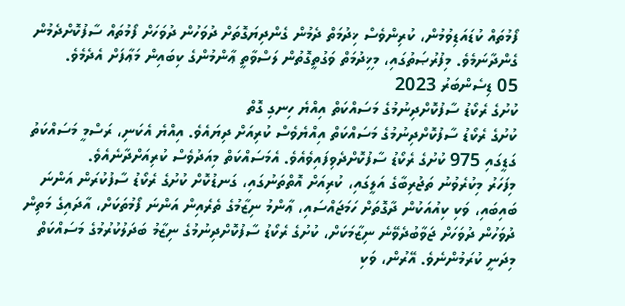ފޯމުތައް ކުޑައަޑިވުމުން، ކުރިންވެސް ޚިދުމަތް ދެމުން ގެންދިޔަގޮތަށް ދުވަހުން ދުވަހަށް ފޯމުތައް ސާފުކޮށްދެމުން ގެންދާނަމެވެ. މިފުރުޞަތުގައި، މިޚިދުމަތް ވަގުތީގޮތުން ލަސްވާތީ ޢާންމުންގެ ކިބައިން މަޢާފަށް އެދެމެވެ.
05 ޑިސެންބަރު 2023
ކުށުގެ ރެކޯޑު ސާފުކޮށްދިނުމުގެ މަސައްކަތް އިއްޔެ ހިނގި ގޮތް
ކުށުގެ ރެކޯޑު ސާފުކޮށްދިނުމުގެ މަސައްކަތް އިއްޔެވެސް ކުރިއަށް ދިޔައެވެ. އިއްޔެ އެކަނި، ރަސްމީ މަސައްކަތު ގަޑީގައި 975 ކުށުގެ ރެކޯޑު ސާފުކޮށްދެވިފައިވެއެވެ. އެމަސައްކަތް މިއަދުވެސް ކުރިއަށްދާނެއެވެ.
މިފަހަރު މިކުރެވުނު ތަޖުރިބާގެ އަލީގައި، ކުރިއަށް އޮތްތަނުގައި، ގަނޑުކޮށް ކުށުގެ ރެކޯޑު ސާފުކުރަން އަންނަ ބައިބައި، ވަކި ކިއުއަކުން ދާގޮތަށް ހަމަޖައްސައި، ޢާންމު ނިޒާމުގެ ތެރެއިން އަންނަ ފޯމުތަކަށް، އާދައިގެ މަތިން ދުވަހުން ދުވަހަށް ޖަވާބުދެވޭނެ ނިޒާމަކަށް، ކުށުގެ ރެކޯޑު ސާފުކޮށްދިނުމުގެ ނިޒާމު ބަދަލުކުރުމުގެ މަސައްކަތް މިދަނީ ކުރަމުންނެވެ. އޭރުން، ވަކި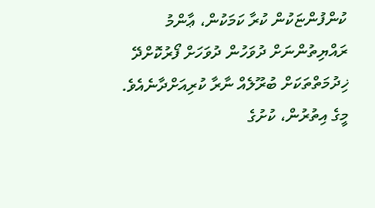ކުންފުންޏަކުން ކުރާ ކަމަކުން، ޢާންމު ރައްޔިތުންނަށް ދުވަހުން ދުވަހަށް ފޯރުކޮށްދޭ ޚިދުމަތްތަކަށް ބުރޫލެއް ނާރާ ކުރިއަށްދާނެއެވެ.
މީގެ އިތުރުން، ކުށުގެ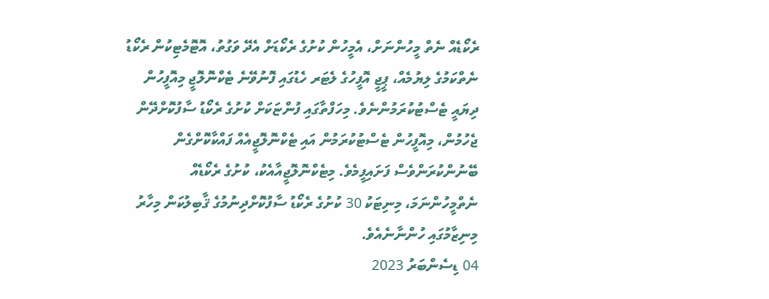ރެކޯޑެއް ނެތް މީހުންނަށް، އެމީހުން ކުށުގެ ރެކޯޑަށް އެދޭ ވަގުތު، އޮޓޮމެޓިކުން ރެކޯޑު ނެތްކަމުގެ ލިޔުމެއް، ޕީޖީ އޮފީހުގެ ލެޓަރ ހެޑުގައި ފޮނުވޭނެ ޓެކްނޮލޮޖީ މިއޮފީހުން ދިޔައީ ޓެސްޓުކުރަމުންނެވެ. މިހަފްތާގައި ފުންޏަކަށް ކުށުގެ ރެކޯޑު ސާފުކޮށްދޭން ޖެހުމުން، މިއޮފީހުން ޓެސްޓުކުރަމުން އައި ޓެކްނޮލޮޖީއެއް ފައްކާކޮށްގެން ބޭނުންކުރަންވެސް ފަށައިފީމެވެ. މިޓެކްނޮލޮޖީއާއެކު، ކުށުގެ ރެކޯޑެއް ނެތްމީހުންނަމަ، މިނިޓަކު 30 ކުށުގެ ރެކޯޑު ސާފުކޮށްދިނުމުގެ ޤާބިލުކަން މިހާރު މިނިޒާމުގައި ހުންނާނެއެވެ.
04 ޑިސެންބަރު 2023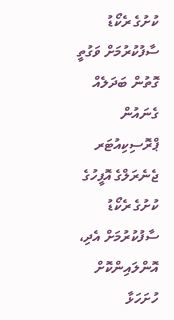ކުށުގެ ރެކޯޑު ސާފުކުރުމަށް ވަގުތީ ގޮތުން ބަދަލެއް ގެނައުން
ޕްރޮސިކިއުޓަރ ޖެނެރަލްގެ އޮފީހުގެ ކުށުގެ ރެކޯޑު ސާފުކުރުމަށް އެދި، އޮންލައިންކޮށް ހުށަހަޅާ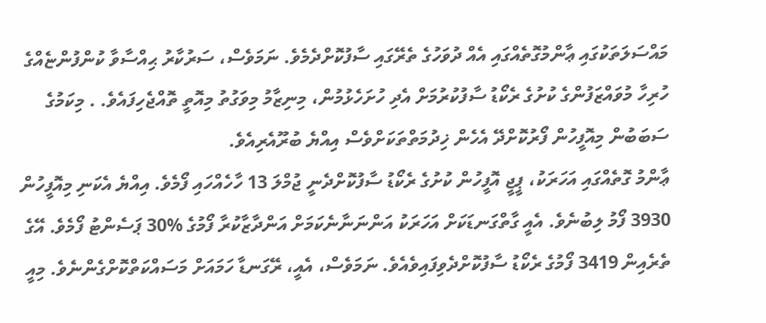މައްސަލަތަކުގައި ޢާންމުގޮތެއްގައި އެއް ދުވަހުގެ ތެރޭގައި ސާފުކޮށްދެމެވެ. ނަމަވެސް، ސަރުކާރު ޙިއްސާވާ ކުންފުންޏެއްގެ ހުރިހާ މުވައްޒަފުންގެ ކުށުގެ ރެކޯޑު ސާފުކުރުމަށް އެދި ހުށަހެޅުމުން، މިނިޒާމު މިވަގުތު މިއޮތީ ތޮއްޖެހިފައެވެ. . މިކަމުގެ ސަބަބުން މިއޮފީހުން ފޯރުކޮށްދޭ އެހެން ޚިދުމަތްތަކަށްވެސް އިއްޔެ ބުރޫއެރިއެވެ.
ޢާންމު ގޮތެއްގައި އަހަރަކު، ޕީޖީ އޮފީހުން ކުށުގެ ރެކޯޑު ސާފުކޮށްދެނީ ޖުމްލަ 13 ހާހެއްހައި ފޯމެވެ. އިއްޔެ އެކަނި މިއޮފީހުން 3930 ފޯމު ލިބުނެވެ. އެއީ ގާތްގަނޑަކަށް އަހަރަކު އަންނަނާނެކަމަށް އަންދާޒާކުރާ ފޯމުގެ %30 ޕަސެންޓު ފޯމެވެ. އޭގެ ތެރެއިން 3419 ފޯމުގެ ރެކޯޑު ސާފުކޮށްދެވިފައިވެއެވެ. ނަމަވެސް، އެއީ، ރޭގަނޑާ ހަމައަށް މަސައްކަތްކޮށްގެންނެވެ. މިއީ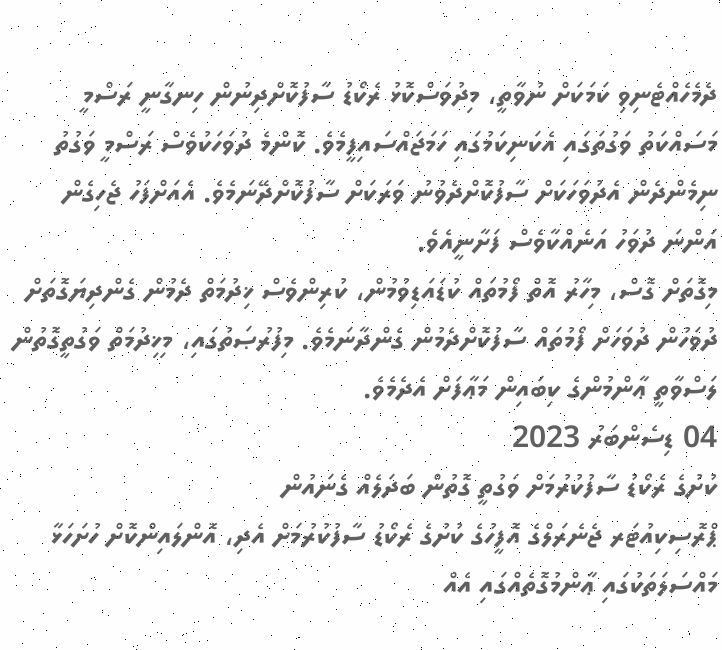ދެމެހެއްޓެނިވި ކަމަކަށް ނުވާތީ، މިދުވަސްކޮޅު ރެކޯޑު ސާފުކޮށްދިނުން ހިނގާނީ ރަސްމީ މަސައްކަތު ވަގުތަގައި އެކަނިކަމުގައި ހަމަޖައްސައިފީމެވެ. ކޮންމެ ދުވަހަކުވެސް ރަސްމީ ވަގުތު ނިމެންދެން އެދުވަހަކަށް ސާފުކޮށްދެވުނު ވަރަކަށް ސާފުކޮށްދޭނަމެވެ. އެއަށްފަހު ޖެހިގެން އަންނަ ދުވަހު އަނެއްކާވެސް ފަށާނީއެވެ.
މިގޮތަށް ގޮސް، މިހާރު އޮތް ފޯމުތައް ކުޑައަޑިވުމުން، ކުރިންވެސް ޚިދުމަތް ދެމުން ގެންދިޔަގޮތަށް ދުވަހުން ދުވަހަށް ފޯމުތައް ސާފުކޮށްދެމުން ގެންދާނަމެވެ. މިފުރުޞަތުގައި، މިޚިދުމަތް ވަގުތީގޮތުން ލަސްވާތީ ޢާންމުންގެ ކިބައިން މަޢާފަށް އެދެމެވެ.
04 ޑިސެންބަރު 2023
ކުށުގެ ރެކޯޑު ސާފުކުރުމަށް ވަގުތީ ގޮތުން ބަދަލެއް ގެނައުން
ޕްރޮސިކިއުޓަރ ޖެނެރަލްގެ އޮފީހުގެ ކުށުގެ ރެކޯޑު ސާފުކުރުމަށް އެދި، އޮންލައިންކޮށް ހުށަހަޅާ މައްސަލަތަކުގައި ޢާންމުގޮތެއްގައި އެއް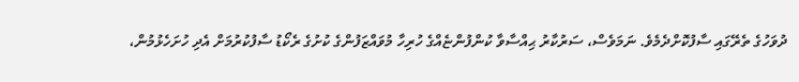ދުވަހުގެ ތެރޭގައި ސާފުކޮށްދެމެވެ. ނަމަވެސް، ސަރުކާރު ޙިއްސާވާ ކުންފުންޏެއްގެ ހުރިހާ މުވައްޒަފުންގެ ކުށުގެ ރެކޯޑު ސާފުކުރުމަށް އެދި ހުށަހެޅުމުން،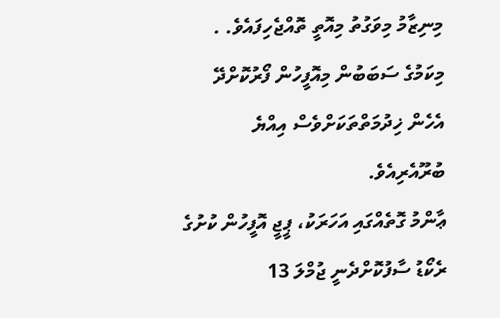މިނިޒާމު މިވަގުތު މިއޮތީ ތޮއްޖެހިފައެވެ. . މިކަމުގެ ސަބަބުން މިއޮފީހުން ފޯރުކޮށްދޭ އެހެން ޚިދުމަތްތަކަށްވެސް އިއްޔެ ބުރޫއެރިއެވެ.
ޢާންމު ގޮތެއްގައި އަހަރަކު، ޕީޖީ އޮފީހުން ކުށުގެ ރެކޯޑު ސާފުކޮށްދެނީ ޖުމްލަ 13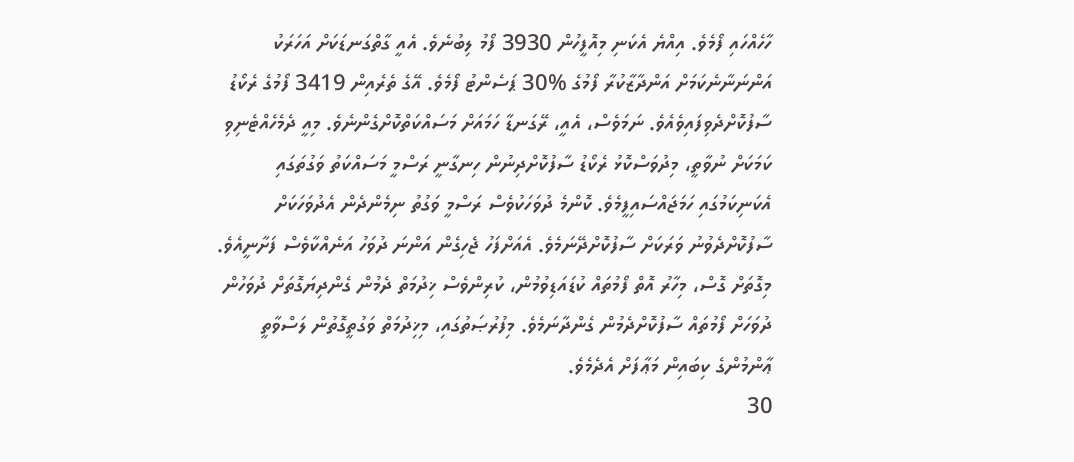ހާހެއްހައި ފޯމެވެ. އިއްޔެ އެކަނި މިއޮފީހުން 3930 ފޯމު ލިބުނެވެ. އެއީ ގާތްގަނޑަކަށް އަހަރަކު އަންނަނާނެކަމަށް އަންދާޒާކުރާ ފޯމުގެ %30 ޕަސެންޓު ފޯމެވެ. އޭގެ ތެރެއިން 3419 ފޯމުގެ ރެކޯޑު ސާފުކޮށްދެވިފައިވެއެވެ. ނަމަވެސް، އެއީ، ރޭގަނޑާ ހަމައަށް މަސައްކަތްކޮށްގެންނެވެ. މިއީ ދެމެހެއްޓެނިވި ކަމަކަށް ނުވާތީ، މިދުވަސްކޮޅު ރެކޯޑު ސާފުކޮށްދިނުން ހިނގާނީ ރަސްމީ މަސައްކަތު ވަގުތަގައި އެކަނިކަމުގައި ހަމަޖައްސައިފީމެވެ. ކޮންމެ ދުވަހަކުވެސް ރަސްމީ ވަގުތު ނިމެންދެން އެދުވަހަކަށް ސާފުކޮށްދެވުނު ވަރަކަށް ސާފުކޮށްދޭނަމެވެ. އެއަށްފަހު ޖެހިގެން އަންނަ ދުވަހު އަނެއްކާވެސް ފަށާނީއެވެ.
މިގޮތަށް ގޮސް، މިހާރު އޮތް ފޯމުތައް ކުޑައަޑިވުމުން، ކުރިންވެސް ޚިދުމަތް ދެމުން ގެންދިޔަގޮތަށް ދުވަހުން ދުވަހަށް ފޯމުތައް ސާފުކޮށްދެމުން ގެންދާނަމެވެ. މިފުރުޞަތުގައި، މިޚިދުމަތް ވަގުތީގޮތުން ލަސްވާތީ ޢާންމުންގެ ކިބައިން މަޢާފަށް އެދެމެވެ.
30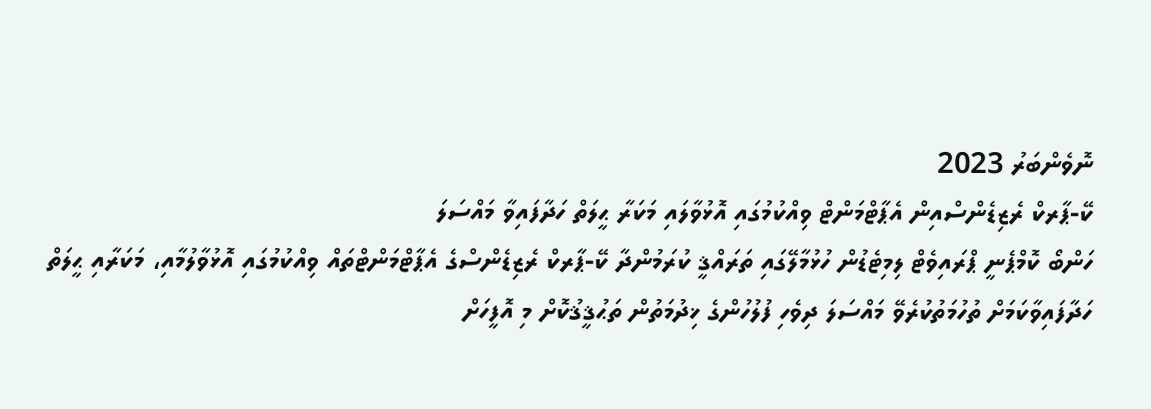ނޮވެންބަރު 2023
ކޭ-ޕާރކް ރެޒިޑެންސްއިން އެޕާޓްމަންޓް ވިއްކުމުގައި އޮޅުވާލައި މަކަރާ ޙީލަތް ހަދާފައިވާ މައްސަލަ
ހަންބޯ ކޮމްޕެނީ ޕްރައިވެޓް ލިމިޓެޑުން ހުޅުމާލޭގައި ތަރައްޤީ ކުރަމުންދާ ކޭ-ޕާރކް ރެޒިޑެންސްގެ އެޕާޓްމަންޓްތައް ވިއްކުމުގައި އޮޅުވާލުމާއި، މަކަރާއި ޙީލަތް ހަދާފައިވާކަމަށް ތުހުމަތުކުރެވޭ މައްސަލަ ދިވެހި ފުލުހުންގެ ޚިދުމަތުން ތަޙުޤީޤުކޮށް މި އޮފީހަށް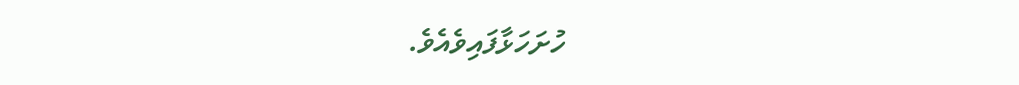ހުށަހަޅާފައިވެއެވެ.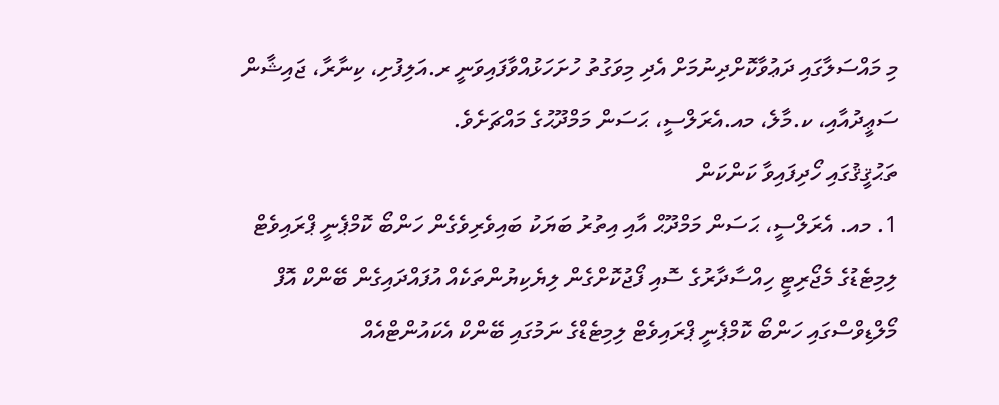މި މައްސަލާގައި ދަޢުވާކޮށްދިނުމަށް އެދި މިވަގުތު ހުށަހަޅުއްވާފައިވަނީ ރ.އަލިފުށި، ކިނާރާ، ޖައިޝާން ސަޢީދުއާއި، ކ.މާލެ، މއ.އެރަލްސީ، ޙަސަން މަމްދޫޙުގެ މައްޗަށެވެ.
ތަޙުޤީޤުގައި ހޯދިފައިވާ ކަންކަން
1. މއ. އެރަލްސީ، ޙަސަން މަމްދޫޙް އާއި އިތުރު ބަޔަކު ބައިވެރިވެގެން ހަންބޯ ކޮމްޕެނީ ޕްރައިވެޓް ލިމިޓެޑުގެ މެޖޯރިޓީ ހިއްސާދާރުގެ ސޮއި ފޯޖުކޮށްގެން ލިޔެކިޔުންތަކެއް އުފައްދައިގެން ބޭންކް އޮފް މޯލްޑިވްސްގައި ހަންބޯ ކޮމްޕެނީ ޕްރައިވެޓް ލިމިޓެޑްގެ ނަމުގައި ބޭންކް އެކައުންޓްއެއް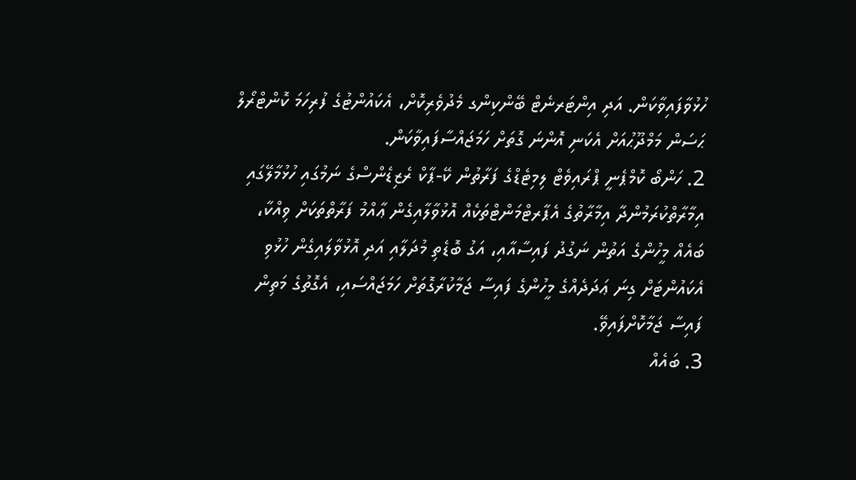ހުޅުވާފައިވާކަން. އަދި އިންޓަރނެޓް ބޭންކިންގ މެދުވެރިކޮށް، އެކައުންޓުގެ ފުރިހަމަ ކޮންޓްރޯލް ޙަސަން މަމްދޫޙުއަށް އެކަނި އޮންނަ ގޮތަށް ހަމަޖައްސާފައިވާކަން.
2. ހަންބޯ ކޮމްޕެނީ ޕްރައިވެޓް ލިމިޓެޑްގެ ފަރާތުން ކޭ-ޕާކް ރެޒިޑެންސްގެ ނަމުގައި ހުޅުމާލޭގައި އިމާރާތްކުރަމުންދާ އިމާރާތުގެ އެޕާރޓްމަންޓްތަކެއް އޮޅުވާލާއިގެން ޢާއްމު ފަރާތްތަކަށް ވިއްކާ، ބައެއް މީހުންގެ އަތުން ނަގުދު ފައިސާއާއި، އަގު ބޮޑެތި މުދަލާއި އަދި އޮޅުވާލައިގެން ހުޅުވި އެކައުންޓަށް ގިނަ ޢަދަދެއްގެ މީހުންގެ ފައިސާ ޖަމާކުރާގޮތަށް ހަމަޖައްސައި، އެގޮތުގެ މަތިން ފައިސާ ޖަމާކޮށްފައިވޭ.
3. ބައެއް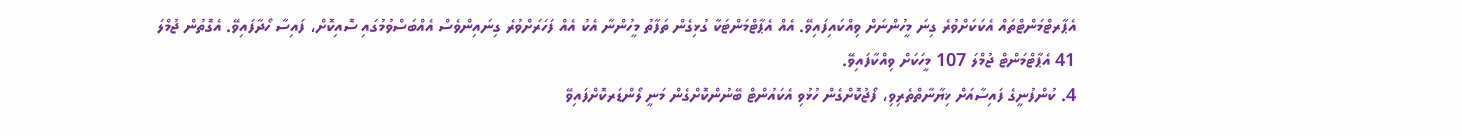އެޕާރޓްމަންޓްތައް އެކަކަށްވުރެ ގިނަ މީހުންނަށް ވިއްކައިފައިވޭ. އެއް އެޕާޓްމަންޓަކާ ގުޅިގެން ތަފާތު މީހުންނާ އެކު އެއް ފަހަރަށްވުރެ ގިނައިންވެސް އެއްބަސްވުމުގައި ސޮއިކޮށް، ފައިސާ ހޯދާފައިވޭ. އެގޮތުން ޖުމްލަ 41 އެޕާޓްމަންޓް ޖުމްލަ 107 މީހަކަށް ވިއްކާފައިވޭ.
4. ކުންފުނީގެ ފައިސާއަށް ޚިޔާނާތްތެރިވި، ފޯޖުކޮށްގެން ހުޅުވި އެކައުންޓް ބޭނުންކޮށްގެން މަނީ ލޯންޑަރކޮށްފައިވޭ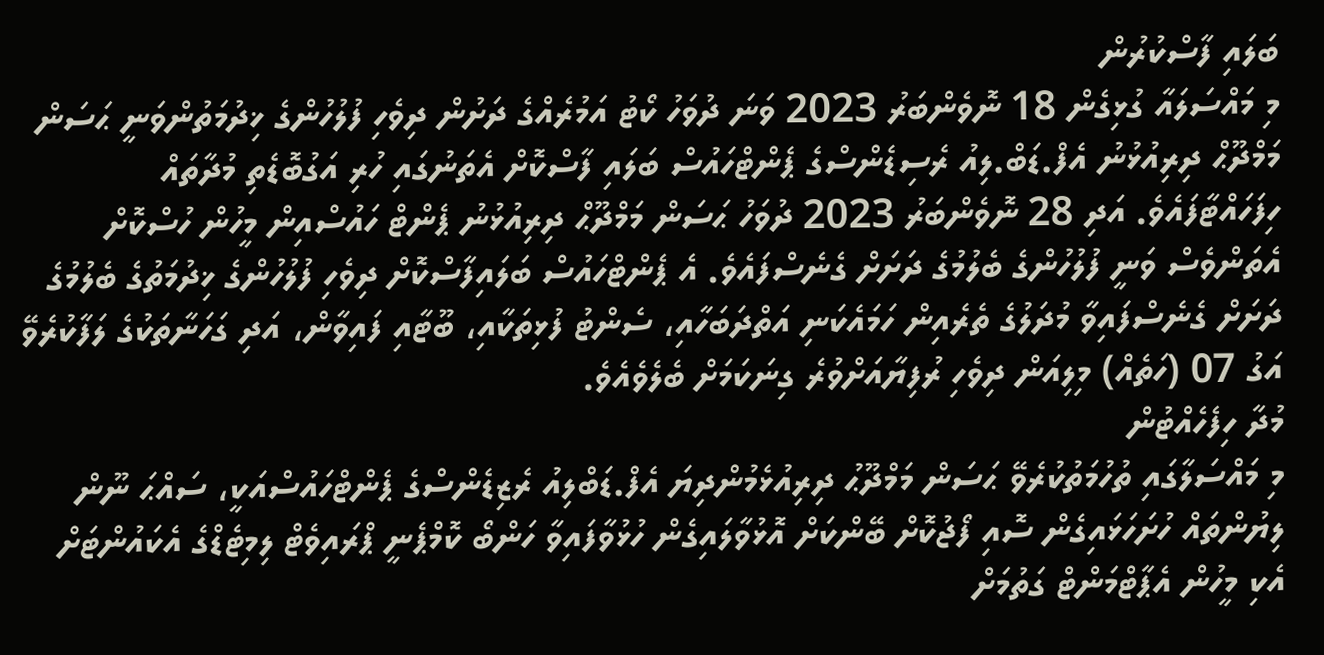ބަލައި ފާސްކުރުން
މި މައްސަލައާ ގުޅިގެން 18 ނޮވެންބަރު 2023 ވަނަ ދުވަހު ކޯޓު އަމުރެއްގެ ދަށުން ދިވެހި ފުލުހުންގެ ޚިދުމަތުންވަނީ ޙަސަން މަމްދޫޙް ދިރިއުޅުނު އެފް.ޑަބް.ލިއު ރެސިޑެންސްގެ ޕެންޓްހައުސް ބަލައި ފާސްކޮށް އެތަނުގައި ހުރި އަގުބޮޑެތި މުދާތައް ހިފަހައްޓާފައެވެ. އަދި 28 ނޮވެންބަރު 2023 ދުވަހު ޙަސަން މަމްދޫޙް ދިރިއުޅުނު ޕެންޓް ހައުސްއިން މީހުން ހުސްކޮށް އެތަންވެސް ވަނީ ފުލުހުންގެ ބެލުމުގެ ދަށަށް ގެނެސްފައެވެ. އެ ޕެންޓްހައުސް ބަލައިފާސްކޮށް ދިވެހި ފުލުހުންގެ ޚިދުމަތުގެ ބެލުމުގެ ދަށަށް ގެނެސްފައިވާ މުދަލުގެ ތެރެއިން ހަމައެކަނި އަތްދަބަހާއި، ސެންޓު ފުޅިތަކާއި، ބޫޓާއި ފައިވާން، އަދި ގަހަނާތަކުގެ ލަފާކުރެވޭ އަގު 07 (ހަތެއް) މިލިއަން ދިވެހި ރުފިޔާއަށްވުރެ ގިނަކަމަށް ބެލެވެއެވެ.
މުދާ ހިފެހެއްޓުން
މި މައްސަލާގައި ތުހުމަތުކުރެވޭ ޙަސަން މަމްދޫޙު ދިރިއުޅެމުންދިޔަ އެފް.ޑަބްލިއު ރެޒިޑެންސްގެ ޕެންޓްހައުސްއަކީ، ސައްޙަ ނޫން ލިޔުންތައް ހުށަހަޅައިގެން ސޮއި ފޯޖުކޮށް ބޭންކަށް އޮޅުވާލައިގެން ހުޅުވާފައިވާ ހަންބޯ ކޮމްޕެނީ ޕްރައިވެޓް ލިމިޓެޑްގެ އެކައުންޓަށް އެކި މީހުން އެޕާޓްމަންޓް ގަތުމަށް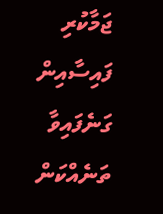ޖަމާކުރި ފައިސާއިން ގަނެފައިވާ ތަނެއްކަން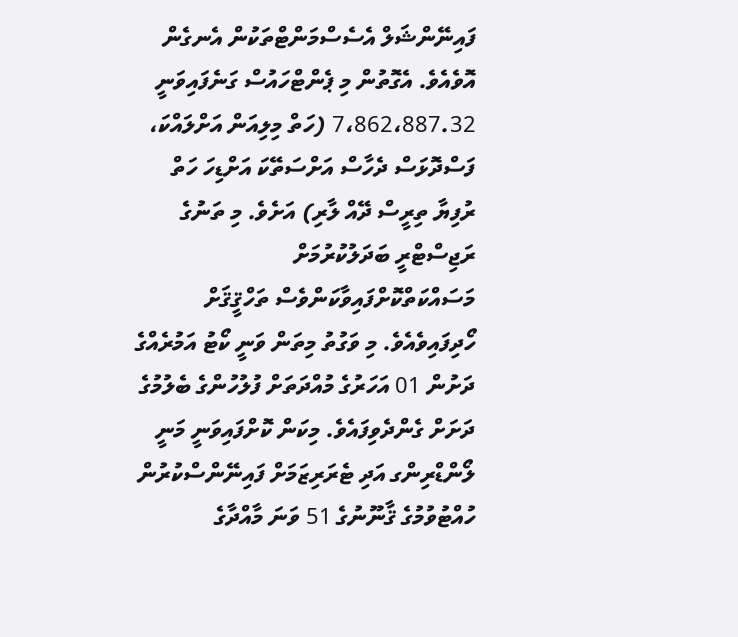ފައިނޭންޝަލް އެސެސްމަންޓްތަކުން އެނގެން އޮވެއެވެ. އެގޮތުން މި ޕެންޓްހައުސް ގަނެފައިވަނީ 7،862،887.32 (ހަތް މިލިއަން އަށްލައްކަ، ފަސްދޮޅަސް ދެހާސް އަށްސަތޭކަ އަށްޑިހަ ހަތް ރުފިޔާ ތިރީސް ދޭއް ލާރި) އަށެވެ. މި ތަނުގެ ރަޖިސްޓްރީ ބަދަލުކުރުމަށް މަސައްކަތްކޮށްފައިވާކަންވެސް ތަހްޤީޤަށް ހޯދިފައިވެއެވެ. މި ވަގުތު މިތަން ވަނީ ކޯޓު އަމުރެއްގެ ދަށުން 01 އަހަރުގެ މުއްދަތަށް ފުލުހުންގެ ބެލުމުގެ ދަށަށް ގެންދެވިފައެވެ. މިކަން ކޮށްފައިވަނީ މަނީ ލޯންޑްރިންގ އަދި ޓެރަރިޒަމަށް ފައިނޭންސްކުރުން ހުއްޓުވުމުގެ ޤާނޫނުގެ 51 ވަނަ މާއްދާގެ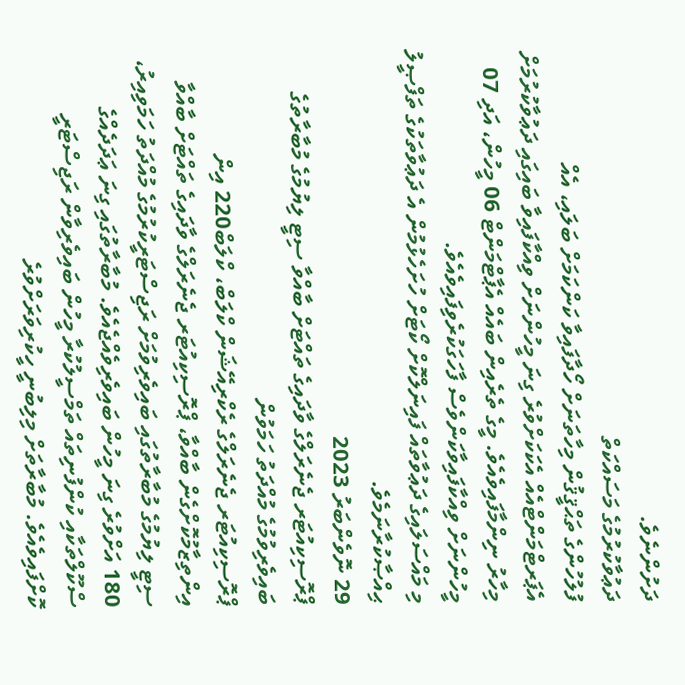ދަށުންނެވެ.
ދަޢުވާކުރުމުގެ މަސައްކަތް
ފުލުހުންގެ ތަޙްޤީޤުން މިހާތަނަށް ހޯދާފައިވާ ކަންކަމަށް ބަލައި، އެއް އެޕަރޓްމަންޓްއެއް އެކަކަށްވުރެ ގިނަ މީހުންނަށް ވިއްކާފައިވާ ބައިގައި ދަޢުވާކުރުމަށް މިހާރު ނިންމާފައިވެއެވެ. މީގެ ތެރެއިން ބައެއް އެޕާޓްމަންޓް 06 މީހުން، އަދި 07 މީހުންނަށް ވިއްކާފައިވާކަންވެސް ފާހަގަކުރެވިފައިވެއެވެ.
މި މައްސަލައިގެ ދަޢުވާތައް ފައިނަލްކޮށް ކޯޓަށް ހުށަހެޅުމުން އެ ދަޢުވާތަކުގެ ތަފްޞީލު ޙިއްޞާކުރާނަމެވެ.
29 ނޮވެންބަރު 2023
ޕްރޮސިކިއުޓަރ ޖެނެރަލްގެ ވާދައިގެ ތައްޓަށް ބާއްވާ ސިޓީ ލިޔުމުގެ މުބާރާތުގެ ބައިވެރިވުމުގެ މުއްދަތު ހަމަވުން
ޕްރޮސިކިއުޓަރ ޖެނެރަލްގެ ރެކްރިއޭޝަން ކްލަބް، ކްލަބް220 އިން އިންތިޒާމުކޮށްގެން ބާއްވާ، ޕްރޮސިކިއުޓަރ ޖެނެރަލްގެ ވާދައިގެ ތައްޓަށް ބާއްވާ ސިޓީ ލިޔުމުގެ މުބާރާތުގައި ބައިވެރިވުމަށް ރަޖިސްޓަރީކުރުމުގެ މުއްދަތު ހަމަވިއިރު، 180 އަށްވުރެ ގިނަ މީހުން ބައިވެރިވެއްޖެއެވެ. މުބާރާތުގައި ގިނަ ޢަދަދެއްގެ ސްކޫލްތަކާއި ކުންފުނިތައް ތަމްސީލުކުރާ މީހުން ބައިވެރިވާން ރަޖިސްޓަރީ ކޮށްފައިވެއެވެ. މުބާރާތަށް މިލިބުނީ ހީކުރިވަރަށްވުރެ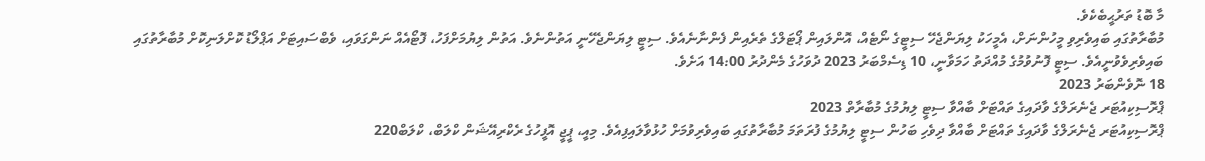މާ ބޮޑު ތަރުޙީބެކެވެ.
މުބާރާތުގައި ބައިވެރިވި މީހުންނަށް، އެމީހަކު ލިޔަންޖެހޭ ސިޓީގެ ނޯޓެއް، އޮންލައިން ޕޯޓަލްގެ ތެރެއިން ފެންނާނެއެވެ. ސިޓީ ލިޔަންޖެހޭނީ އަތުންނެވެ. އަތުން ލިޔުމަށްފަހު، ފޮޓޯއެއް ނަންގަވައި، ވެބްސައިޓަށް އަޕްލޯޑު ކޮށްލަނިކޮށް މުބާރާތުގައި ބައިވެރިވެވުނީއެވެ. ސިޓީ ފޮނުވުމުގެ މުއްދަތު ހަމަވާނީ، 10 ޑިސެމްބަރު 2023 ދުވަހުގެ މެންދުރު 14:00 އަށެވެ.
18 ނޮވެންބަރު 2023
ޕްރޮސިކިއުޓަރ ޖެނެރަލްގެ ވާދައިގެ ތައްޓަށް ބާއްވާ ސިޓީ ލިޔުމުގެ މުބާރާތް 2023
ޕްރޮސިކިއުޓަރ ޖެނެރަލްގެ ވާދައިގެ ތައްޓަށް ބާއްވާ ދިވެހި ބަހުން ސިޓީ ލިޔުމުގެ ފުރަތަމަ މުބާރާތުގައި ބައިވެރިވުމަށް ހުޅުވާލައިފިއެވެ. މިއީ، ޕީޖީ އޮފީހުގެ ރެކްރިއޭޝަން ކްލަބް، ކްލަބް220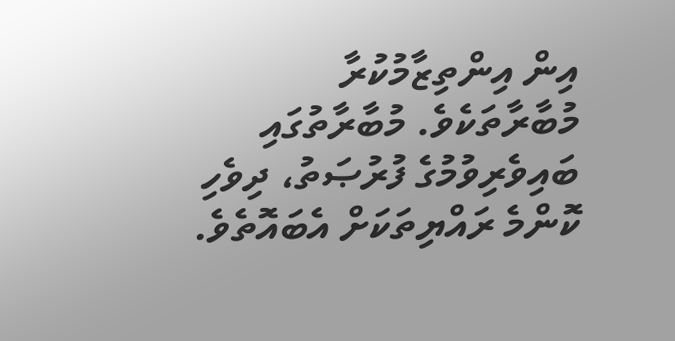އިން އިންތިޒާމުކުރާ މުބާރާތަކެވެ. މުބާރާތުގައި ބައިވެރިވުމުގެ ފުރުޞަތު، ދިވެހި ކޮންމެ ރައްޔިތަކަށް އެބައޮތެވެ.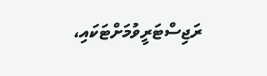ރަޖިސްޓަރީވުމަށްޓަކައި،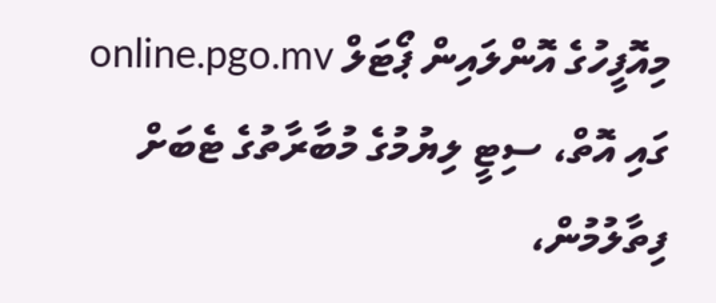މިއޮފީހުގެ އޮންލައިން ޕޯޓަލް online.pgo.mv ގައި އޮތް، ސިޓީ ލިޔުމުގެ މުބާރާތުގެ ޓެބަށް ފިތާލުމުން،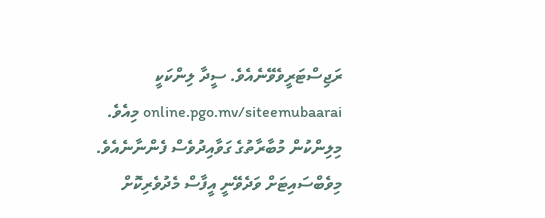ރަޖިސްޓަރީވެވޭނެއެވެ. ސީދާ ލިންކަކީ online.pgo.mv/siteemubaarai މިއެވެ. މިލިންކުން މުބާރާތުގެ ގަވާއިދުވެސް ފެންނާނެއެވެ. މިވެބްސައިޓަށް ވަދެވޭނީ އީފާސް މެދުވެރިކޮށް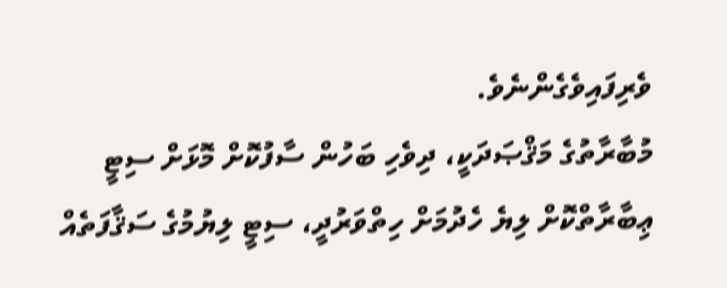ވެރިފައިވެގެންނެވެ.
މުބާރާތުގެ މަޤްޞަދަކީ، ދިވެހި ބަހުން ސާފުކޮށް މޮޅަށް ސިޓީ ޢިބާރާތްކޮށް ލިޔެ ހެދުމަށް ހިތްވަރުދީ، ސިޓީ ލިޔުމުގެ ސަޤާފަތެއް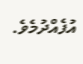އުފެއްދުމެވެ.